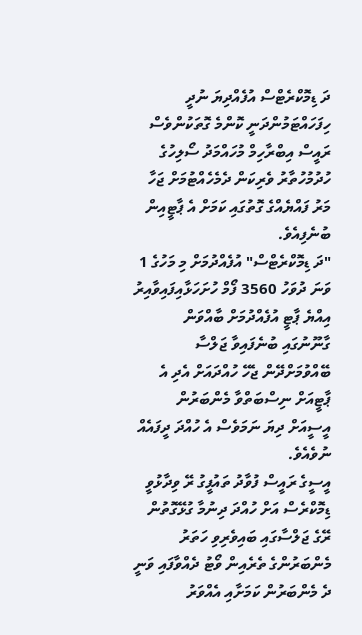ދަ ޑިމޮކްރެޓްސް އުފެއްދިޔަ ނުދީ ހިފަހައްޓަމުންދަނީ ކޮންމެ ގޮތަކުންވެސް ރައީސް އިބްރާހިމް މުހައްމަދު ސޯލިހުގެ ހުދުމުހުތާރު ވެރިކަން ދެމެހެއްޓުމަށް ޖަހާ މަރު ފައްޔެއްގެ ގޮތުގައި ކަމަށް އެ ޕާޓީއިން ބުނެފިއެވެ.
"ދަ ޑިމޮކްރެޓްސް" އުފެއްދުމަށް މި މަހުގެ 1 ވަނަ ދުވަހު 3560 ފޯމް ހުށަހަޅާއިފައިވާއިރު އިއްޔެ ޕާޓީ އުފެއްދުމަށް ބާއްވަން ގާނޫނުގައި ބުނެފައިވާ ޖަލްސާ ބޭއްވުމަށްދޭން ޖެހޭ ހުއްދައަށް އެދި އެ ޕާޓީއަށް ނިސްބަތްވާ މެންބަރުން އީސީއަށް ދިޔަ ނަމަވެސް އެ ހުއްދަ ދީފައެއް ނުވެއެވެ.
އީސީގެ ރައީސް ފުވާދު ތައުފީގު ރޭ ވިދާޅުވީ ޑިމޮކްރެސް އަށް ހުއްދަ ދިނުމާ ގުޅޭގޮތުން ރޭގެ ޖަލްސާގައި ބައިވެރިވި ހަތަރު މެންބަރުންގެ ތެރެއިން ވޯޓު ދެއްވާފައި ވަނީ ދެ މެންބަރުން ކަމަށާއި އެއްވަރު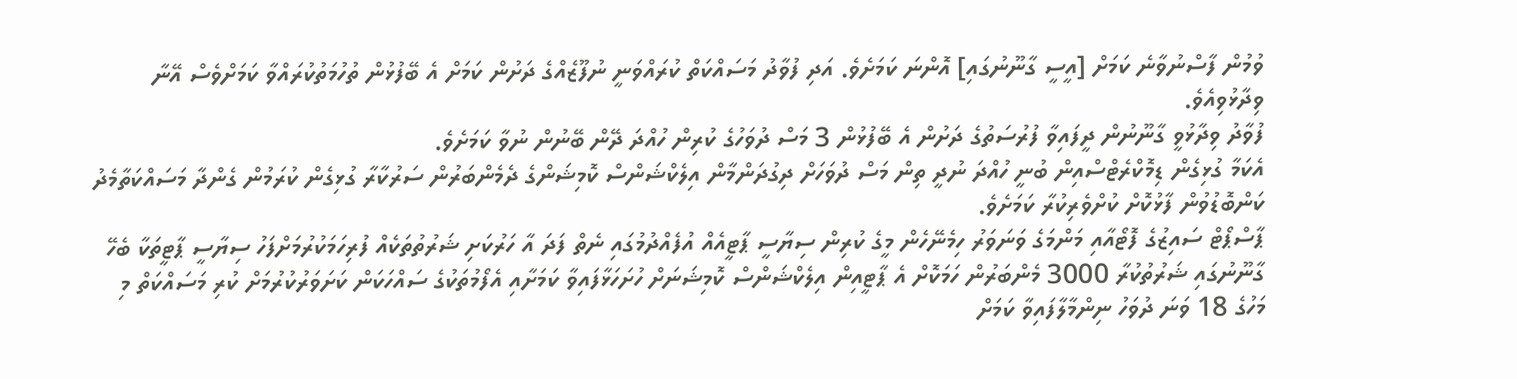ވުމުން ފާސްނުވާނެ ކަމަށް [އީސީ ގާނޫނުގައި] އޮންނަ ކަމަށެވެ. އަދި ފުވާދު މަސައްކަތް ކުރައްވަނީ ނުފޫޒެއްގެ ދަށުން ކަމަށް އެ ބޭފުޅުން ތުހުމަތުކުރައްވާ ކަމަށްވެސް އޭނާ ވިދާޅުވިއެވެ.
ފުވާދު ވިދާޅުވީ ގާނޫނުން ދީފައިވާ ފުރުސަތުގެ ދަށުން އެ ބޭފުޅުން 3 މަސް ދުވަހުގެ ކުރިން ހުއްދަ ދޭން ބޭނުން ނުވާ ކަމަށެވެ.
އެކަމާ ގުޅިގެން ޑިމޮކްރެޓްސްއިން ބުނީ ހުއްދަ ނުދީ ތިން މަސް ދުވަހަށް ދިގުދަންމާން އިލެކްޝަންސް ކޮމިޝަންގެ ދެމެންބަރުން ސަރުކާރާ ގުޅިގެން ކުރަމުން ގެންދާ މަސައްކަތާމެދު ކަންބޮޑުވުން ފާޅުކޮށް ކުށްވެރިކުރާ ކަމަށެވެ.
ޕާސްޕޯޓް ސައިޒުގެ ފޮޓޯއާއި މަންމަގެ ވަނަވަރު ހިމެނޭހެން މީގެ ކުރިން ސިޔާސީ ޕާޓީއެއް އުފެއްދުމުގައި ނެތް ފަދަ އާ ހަރުކަށި ޝަރުތުތަކެއް ފުރިހަމަކުރުމަށްފަހު ސިޔާސީ ޕާޓީތަކާ ބެހޭ ގާނޫނުގައި ޝަރުތުކުރާ 3000 މެންބަރުން ހަމަކޮށް އެ ޕާޓީއިން އިލެކްޝަންސް ކޮމިޝަނަށް ހުށަހަޅާފައިވާ ކަމަށާއި އެފޯމުތަކުގެ ސައްހަކަން ކަށަވަރުކުރުމަށް ކުރި މަސައްކަތް މި މަހުގެ 18 ވަނަ ދުވަހު ނިންމާލާފައިވާ ކަމަށް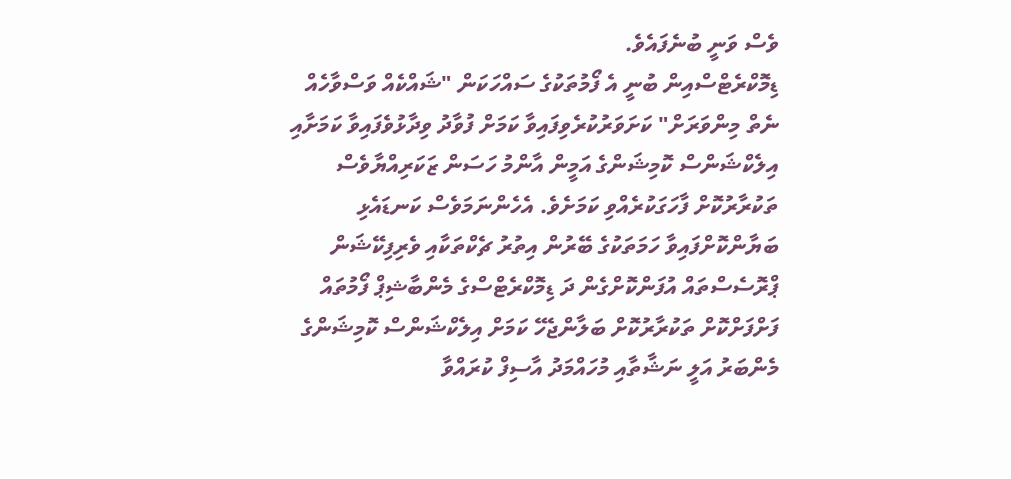ވެސް ވަނީ ބުނެފައެވެ.
ޑިމޮކްރެޓްސްއިން ބުނީ އެ ފޯމުތަކުގެ ސައްހަކަން "ޝައްކެއް ވަސްވާހެއް ނެތް މިންވަރަށް" ކަށަވަރުކުރެވިފައިވާ ކަމަށް ފުވާދު ވިދާޅުވެފައިވާ ކަމަށާއި އިލެކްޝަންސް ކޮމިޝަންގެ އަމީން އާންމު ހަސަން ޒަކަރިއްޔާވެސް ތަކުރާރުކޮށް ފާހަގަކުރެއްވި ކަމަށެވެ. އެހެންނަމަވެސް ކަނޑައެޅި ބަޔާންކޮށްފައިވާ ހަމަތަކުގެ ބޭރުން އިތުރު ޗެކްތަކާއި ވެރިފިކޭޝަން ޕްރޮސެސްތައް އުފަންކޮށްގެން ދަ ޑިމޮކްރެޓްސްގެ މެންބާޝިޕް ފޯމުތައް ފަށްފަށްކޮށް ތަކުރާރުކޮށް ބަލާންޖެހޭ ކަމަށް އިލެކްޝަންސް ކޮމިޝަންގެ މެންބަރު އަލީ ނަޝާތާއި މުހައްމަދު އާސިފް ކުރައްވާ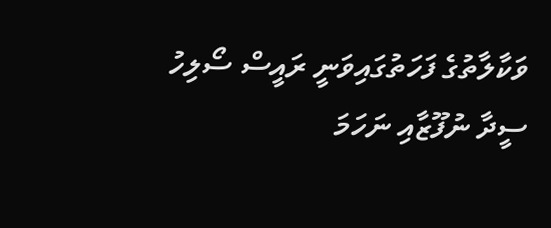ވަކާލާތުގެ ފަހަތުގައިވަނީ ރައީސް ސޯލިހު ސީދާ ނުފޫޒާއި ނަހަމަ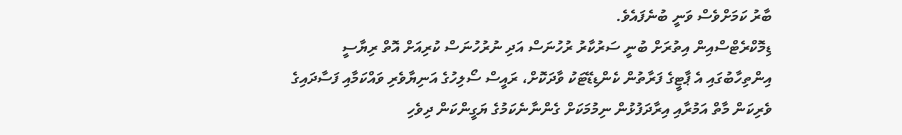ބާރު ކަމަށްވެސް ވަނީ ބުނެފައެވެ.
ޑިމޮކްރެޓްސްއިން އިތުރަށް ބުނީ ސަރުކާރު ރުހުނަސް އަދި ނުރުހުނަސް ކުރިއަށް އޮތް ރިޔާސީ އިންތިހާބުގައި އެ ޕާޓީގެ ފަރާތުން ކެންޑިޑޭޓަކު ވާދަކޮށް، ރައީސް ސޯލިހުގެ އަނިޔާވެރި ވައްކަމާއި ފަސާދައިގެ ވެރިކަން މާތް އަމުރާއި އިރާދަފުޅުން ނިމުމަކަށް ގެންނާނެކަމުގެ ޔަގީންކަން ދިވެހި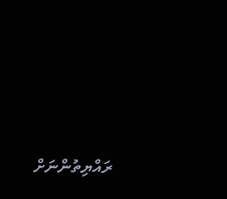ރައްޔިތުންނަށް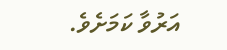އަރުވާ ކަމަށެވެ.